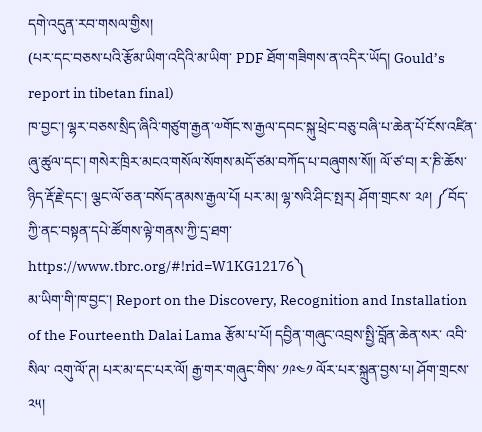དགེ་འདུན་རབ་གསལ་གྱིས།
(པར་དང་བཅས་པའི་རྩོམ་ཡིག་འདིའི་མ་ཡིག་ PDF ཐོག་གཟིགས་ན་འདིར་ཡོད། Gould’s report in tibetan final)
ཁ་བྱང་། ལྷར་བཅས་སྲིད་ཞིའི་གཙུག་རྒྱན་༧གོང་ས་རྒྱལ་དབང་སྐུ་ཕྲེང་བཅུ་བཞི་པ་ཆེན་པོ་ངོས་འཛིན་ཞུ་ཚུལ་དང་། གསེར་ཁྲིར་མངའ་གསོལ་སོགས་མདོ་ཙམ་བཀོད་པ་བཞུགས་སོ།། ལོ་ཙ་བ། ར་ཎི་ཆོས་ཉིད་རྡོ་རྗེ་དང་། ལྕང་ལོ་ཅན་བསོད་ནམས་རྒྱལ་པོ། པར་མ། ལྷ་སའི་ཤིང་སྤར། ཤོག་གྲངས་ ༢༩། ༼བོད་ཀྱི་ནང་བསྟན་དཔེ་ཚོགས་ལྟེ་གནས་ཀྱི་དྲ་ཐག་ https://www.tbrc.org/#!rid=W1KG12176༽
མ་ཡིག་གི་ཁ་བྱང་། Report on the Discovery, Recognition and Installation of the Fourteenth Dalai Lama རྩོམ་པ་པོ། དབྱིན་གཞུང་འབྲས་སྤྱི་བློན་ཆེན་སར་ འབི་སིལ་ འགུ་ལོ་ཊ། པར་མ་དང་པར་ལོ། རྒྱ་གར་གཞུང་གིས་ ༡༩༤༡ ལོར་པར་སྐྲུན་བྱས་པ། ཤོག་གྲངས་ ༢༥།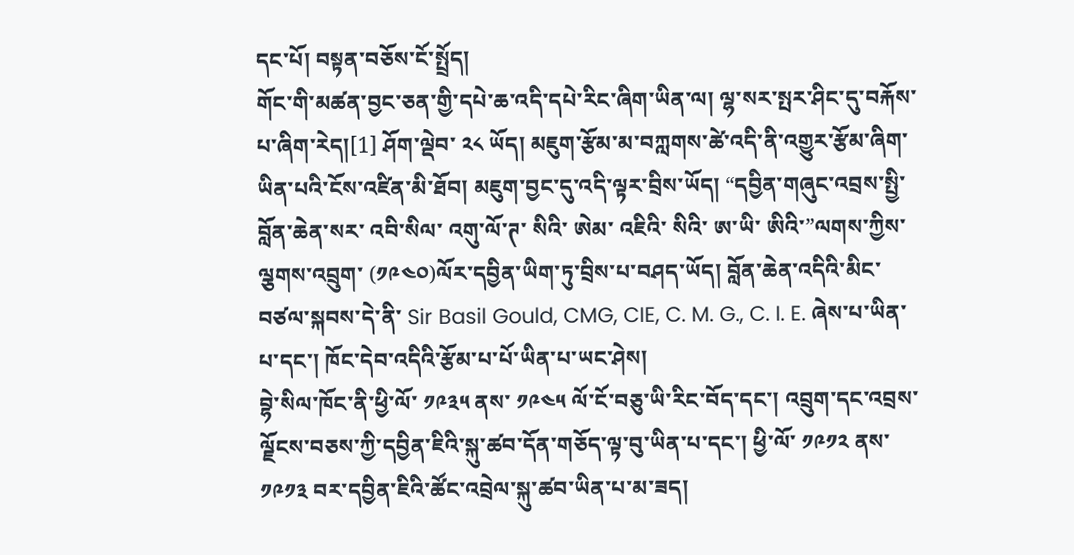དང་པོ། བསྟན་བཅོས་ངོ་སྤྲོད།
གོང་གི་མཚན་བྱང་ཅན་གྱི་དཔེ་ཆ་འདི་དཔེ་རིང་ཞིག་ཡིན་ལ། ལྷ་སར་སྤར་ཤིང་དུ་བརྐོས་པ་ཞིག་རེད།[1] ཤོག་ལྡེབ་ ༢༨ ཡོད། མཇུག་རྩོམ་མ་བཀླགས་ཚེ་འདི་ནི་འགྱུར་རྩོམ་ཞིག་ཡིན་པའི་ངོས་འཛིན་མི་ཐོབ། མཇུག་བྱང་དུ་འདི་ལྟར་བྲིས་ཡོད། “དབྱིན་གཞུང་འབྲས་སྤྱི་བློན་ཆེན་སར་ འབི་སིལ་ འགུ་ལོ་ཊ་ སིའི་ ཨེམ་ འཇིའི་ སིའི་ ཨ་ཡི་ ཨིའི་”ལགས་ཀྱིས་ ལྕགས་འབྲུག་ (༡༩༤༠)ལོར་དབྱིན་ཡིག་ཏུ་བྲིས་པ་བཤད་ཡོད། བློན་ཆེན་འདིའི་མིང་བཙལ་སྐབས་དེ་ནི་ Sir Basil Gould, CMG, CIE, C. M. G., C. I. E. ཞེས་པ་ཡིན་པ་དང་། ཁོང་དེབ་འདིའི་རྩོམ་པ་པོ་ཡིན་པ་ཡང་ཤེས།
བྷེ་སིལ་ཁོང་ནི་ཕྱི་ལོ་ ༡༩༣༥ ནས་ ༡༩༤༥ ལོ་ངོ་བཅུ་ཡི་རིང་བོད་དང་། འབྲུག་དང་འབྲས་ལྗོངས་བཅས་ཀྱི་དབྱིན་ཇིའི་སྐུ་ཚབ་དོན་གཅོད་ལྟ་བུ་ཡིན་པ་དང་། ཕྱི་ལོ་ ༡༩༡༢ ནས་ ༡༩༡༣ བར་དབྱིན་ཇིའི་ཚོང་འབྲེལ་སྐུ་ཚབ་ཡིན་པ་མ་ཟད།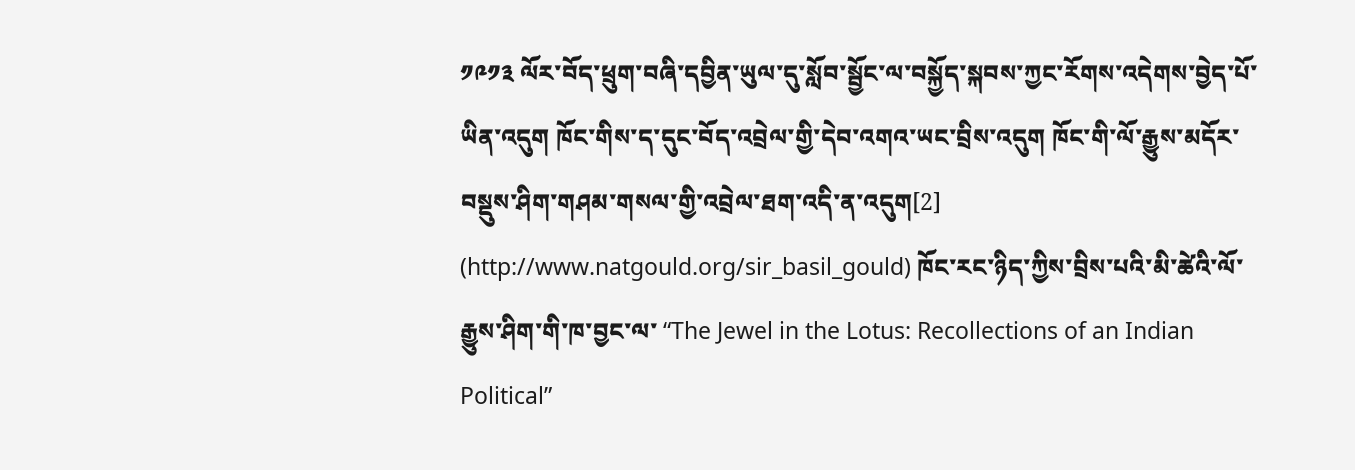༡༩༡༣ ལོར་བོད་ཕྲུག་བཞི་དབྱིན་ཡུལ་དུ་སློབ་སྦྱོང་ལ་བསྐྱོད་སྐབས་ཀྱང་རོགས་འདེགས་བྱེད་པོ་ཡིན་འདུག ཁོང་གིས་ད་དུང་བོད་འབྲེལ་གྱི་དེབ་འགའ་ཡང་བྲིས་འདུག ཁོང་གི་ལོ་རྒྱུས་མདོར་བསྡུས་ཤིག་གཤམ་གསལ་གྱི་འབྲེལ་ཐག་འདི་ན་འདུག[2] (http://www.natgould.org/sir_basil_gould) ཁོང་རང་ཉིད་ཀྱིས་བྲིས་པའི་མི་ཚེའི་ལོ་རྒྱུས་ཤིག་གི་ཁ་བྱང་ལ་ “The Jewel in the Lotus: Recollections of an Indian Political”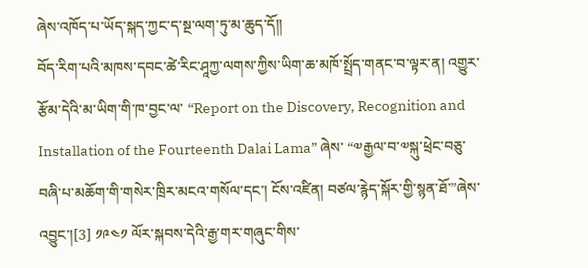ཞེས་འཁོད་པ་ཡོད་སྐད་ཀྱང་ད་སྔ་ལག་ཏུ་མ་ཆུད་དོ།།
བོད་རིག་པའི་མཁས་དབང་ཚེ་རིང་ཤཱཀྱ་ལགས་ཀྱིས་ཡིག་ཆ་མཁོ་སྤྲོད་གནང་བ་ལྟར་ན། འགྱུར་རྩོམ་དེའི་མ་ཡིག་གི་ཁ་བྱང་ལ་ “Report on the Discovery, Recognition and Installation of the Fourteenth Dalai Lama” ཞེས་ “༧རྒྱལ་བ་༧སྐུ་ཕྲེང་བཅུ་བཞི་པ་མཆོག་གི་གསེར་ཁྲིར་མངའ་གསོལ་དང་། ངོས་འཛིན། བཙལ་རྙེད་སྐོར་གྱི་སྙན་ཐོ་”ཞེས་འབྱུང་།[3] ༡༩༤༡ ལོར་སྐབས་དེའི་རྒྱ་གར་གཞུང་གིས་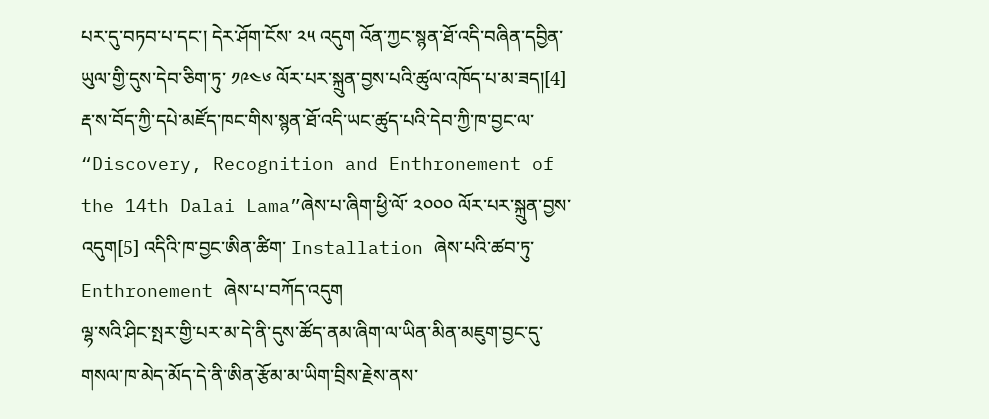པར་དུ་བཏབ་པ་དང་། དེར་ཤོག་ངོས་ ༢༥ འདུག འོན་ཀྱང་སྙན་ཐོ་འདི་བཞིན་དབྱིན་ཡུལ་གྱི་དུས་དེབ་ཅིག་ཏུ་ ༡༩༤༦ ལོར་པར་སྐྲུན་བྱས་པའི་ཚུལ་འཁོད་པ་མ་ཟད།[4] རྡ་ས་བོད་ཀྱི་དཔེ་མཛོད་ཁང་གིས་སྙན་ཐོ་འདི་ཡང་ཚུད་པའི་དེབ་ཀྱི་ཁ་བྱང་ལ་ “Discovery, Recognition and Enthronement of the 14th Dalai Lama”ཞེས་པ་ཞིག་ཕྱི་ལོ་ ༢༠༠༠ ལོར་པར་སྐྲུན་བྱས་འདུག[5] འདིའི་ཁ་བྱང་ཨིན་ཚིག་ Installation ཞེས་པའི་ཚབ་ཏུ་ Enthronement ཞེས་པ་བཀོད་འདུག
ལྷ་སའི་ཤིང་སྤར་གྱི་པར་མ་དེ་ནི་དུས་ཚོད་ནམ་ཞིག་ལ་ཡིན་མིན་མཇུག་བྱང་དུ་གསལ་ཁ་མེད་མོད་དེ་ནི་ཨིན་རྩོམ་མ་ཡིག་བྲིས་རྗེས་ནས་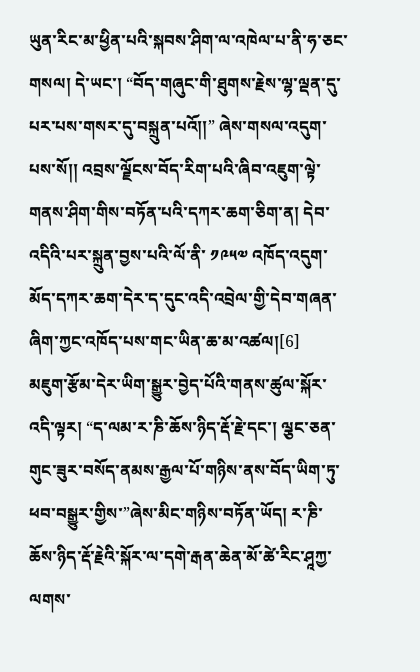ཡུན་རིང་མ་ཕྱིན་པའི་སྐབས་ཤིག་ལ་འཁེལ་པ་ནི་ཧ་ཅང་གསལ། དེ་ཡང་། “བོད་གཞུང་གི་ཐུགས་རྗེས་ལྷ་ལྡན་དུ་པར་པས་གསར་དུ་བསྐྲུན་པའོ།།” ཞེས་གསལ་འདུག་པས་སོ།། འབྲས་ལྗོངས་བོད་རིག་པའི་ཞིབ་འཇུག་ལྟེ་གནས་ཤིག་གིས་བཏོན་པའི་དཀར་ཆག་ཅིག་ན། དེབ་འདིའི་པར་སྐྲུན་བྱས་པའི་ལོ་ནི་ ༡༩༥༧ འཁོད་འདུག་མོད་དཀར་ཆག་དེར་ད་དུང་འདི་འབྲེལ་གྱི་དེབ་གཞན་ཞིག་ཀྱང་འཁོད་པས་གང་ཡིན་ཆ་མ་འཚལ།[6]
མཇུག་རྩོམ་དེར་ཡིག་སྒྱུར་བྱེད་པོའི་གནས་ཚུལ་སྐོར་འདི་ལྟར། “ད་ལམ་ར་ཎི་ཆོས་ཉིད་རྡོ་རྗེ་དང་། ལྕང་ཅན་གུང་ཟུར་བསོད་ནམས་རྒྱལ་པོ་གཉིས་ནས་བོད་ཡིག་ཏུ་ཕབ་བསྒྱུར་གྱིས་”ཞེས་མིང་གཉིས་བཏོན་ཡོད། ཪ་ཎི་ཆོས་ཉིད་རྡོ་རྗེའི་སྐོར་ལ་དགེ་རྒན་ཆེན་མོ་ཚེ་རིང་ཤཱཀྱ་ལགས་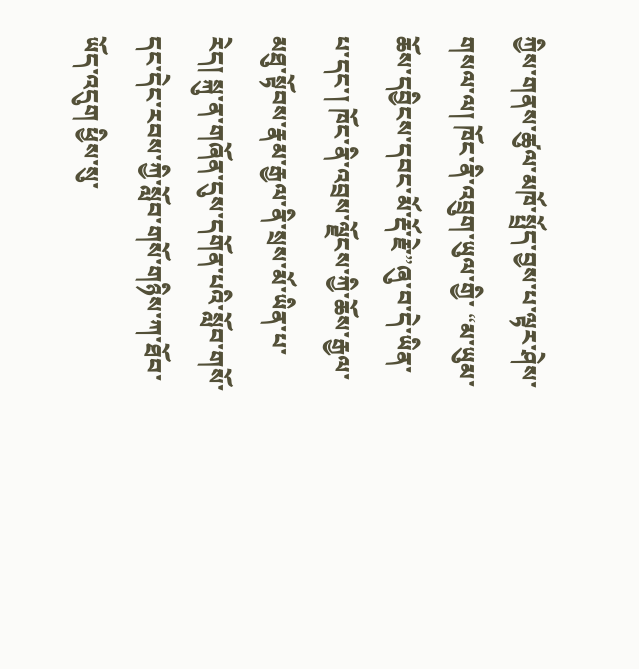ཀྱིས་གནས་ཚུལ་མཁོ་སྤྲོད་བྱས་པ་ལྟར་ཤེས་གསལ་ལ། ཁོང་ནི་འབྲུག་ཡུལ་གྱི་ “མ་ཡུམ་ཆོས་དབྱིངས་དབང་མོ་རྡོ་རྗེ་”ཞུ་བ་དེ་ཡིན་པ་དང་། ཁོང་ནི་འབྲས་ལྗོངས་ཀྱི་ཆོས་རྒྱལ་མཐུ་སྟོབས་རྣམ་རྒྱལ་ནི་སྲས་མོ་ཡིན་པ་རེད། སྐུ་ན་གཞོན་དུས་དགོན་པའི་སློབ་གསོ་དང་དེང་རབས་ཀྱི་སློབ་གསོ་གཉིས་ཀ་ཐོབ་ཡོད་འདུག ཕྱིས་སུ་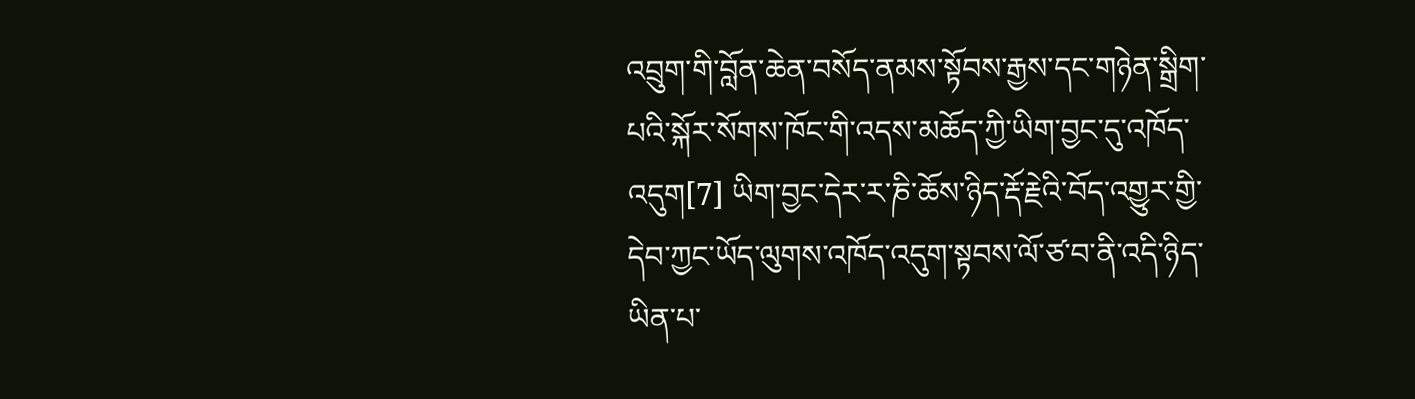འབྲུག་གི་བློན་ཆེན་བསོད་ནམས་སྟོབས་རྒྱས་དང་གཉེན་སྒྲིག་པའི་སྐོར་སོགས་ཁོང་གི་འདས་མཆོད་ཀྱི་ཡིག་བྱང་དུ་འཁོད་འདུག[7] ཡིག་བྱང་དེར་ར་ཎི་ཆོས་ཉིད་རྡོ་རྗེའི་བོད་འགྱུར་གྱི་དེབ་ཀྱང་ཡོད་ལུགས་འཁོད་འདུག་སྟབས་ལོ་ཙ་བ་ནི་འདི་ཉིད་ཡིན་པ་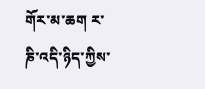གོར་མ་ཆག ར་ཎི་འདི་ཉིད་ཀྱིས་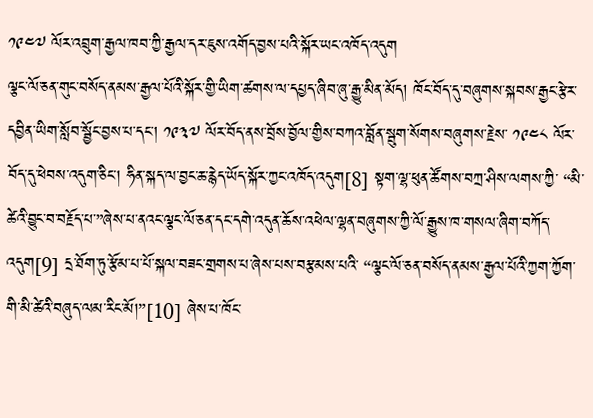༡༩༤༧ ལོར་འབྲུག་རྒྱལ་ཁབ་ཀྱི་རྒྱལ་དར་ཇུས་འགོད་བྱས་པའི་སྐོར་ཡང་འཁོད་འདུག
ལྕང་ལོ་ཅན་གུང་བསོད་ནམས་རྒྱལ་པོའི་སྐོར་གྱི་ཡིག་ཚགས་ལ་དཔྱད་ཞིབ་ཞུ་རྒྱུ་མིན་མོད། ཁོང་བོད་དུ་བཞུགས་སྐབས་རྒྱང་རྩེར་དབྱིན་ཡིག་སློབ་སྦྱོང་བྱས་པ་དང་། ༡༩༣༧ ལོར་བོད་ནས་བྲོས་བྱོལ་གྱིས་བཀའ་བློན་སྦུག་སོགས་བཞུགས་རྗེས་ ༡༩༤༨ ལོར་བོད་དུ་ཕེབས་འདུག་ཅིང་། ཧིན་སྐད་ལ་བྱང་ཆ་རྙེད་ཡོད་སྐོར་ཀྱང་འཁོད་འདུག[8] སྟག་ལྷ་ཕུན་ཚོགས་བཀྲ་ཤིས་ལགས་ཀྱི་ “མི་ཚེའི་བྱུང་བ་བརྗོད་པ་”ཞེས་པ་ནའང་ལྕང་ལོ་ཅན་དང་དགེ་འདུན་ཆོས་འཕེལ་ལྷན་བཞུགས་ཀྱི་ལོ་རྒྱུས་ཁ་གསལ་ཞིག་བཀོད་འདུག[9] དྲ་ཐོག་ཏུ་རྩོམ་པ་པོ་སྐལ་བཟང་གྲགས་པ་ཞེས་པས་བརྩམས་པའི་ “ལྕང་ལོ་ཅན་བསོད་ནམས་རྒྱལ་པོའི་ཀྱག་ཀྱོག་གི་མི་ཚེའི་བཞུད་ལམ་རིང་མོ།”[10] ཞེས་པ་ཁོང་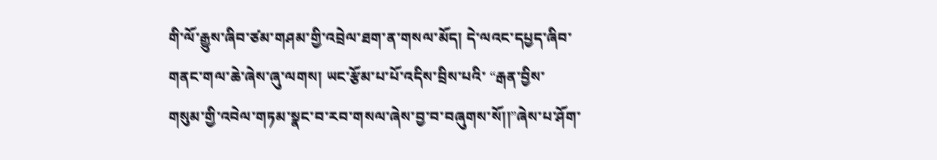གི་ལོ་རྒྱུས་ཞིབ་ཙམ་གཤམ་གྱི་འབྲེལ་ཐག་ན་གསལ་མོད། དེ་ལའང་དཔྱད་ཞིབ་གནང་གལ་ཆེ་ཞེས་ཞུ་ལགས། ཡང་རྩོམ་པ་པོ་འདིས་བྲིས་པའི་ “རྒན་བྱིས་གསུམ་གྱི་འབེལ་གཏམ་སྣང་བ་རབ་གསལ་ཞེས་བྱ་བ་བཞུགས་སོ།།”ཞེས་པ་ཤོག་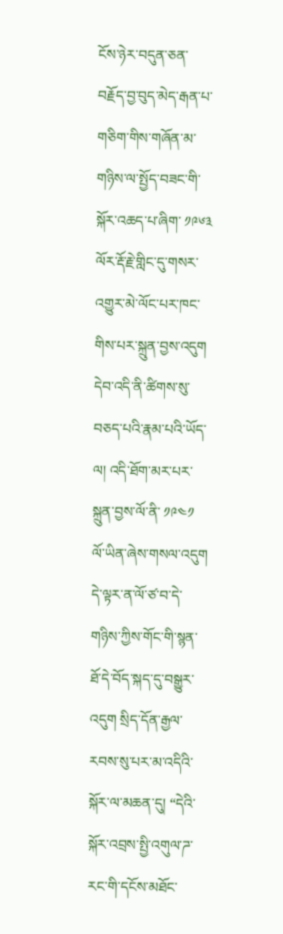ངོས་ཉེར་བདུན་ཅན་བརྗོད་བྱ་བུད་མེད་རྒན་པ་གཅིག་གིས་གཞོན་མ་གཉིས་ལ་སྤྱོད་བཟང་གི་སྐོར་འཆད་པ་ཞིག་ ༡༩༦༣ ལོར་རྡོ་རྗེ་གླིང་དུ་གསར་འགྱུར་མེ་ལོང་པར་ཁང་གིས་པར་སྐྲུན་བྱས་འདུག དེབ་འདི་ནི་ཚིགས་སུ་བཅད་པའི་རྣམ་པའི་ཡོད་ལ། འདི་ཐོག་མར་པར་སྐྲུན་བྱས་ལོ་ནི་ ༡༩༤༡ ལོ་ཡིན་ཞེས་གསལ་འདུག
དེ་ལྟར་ན་ལོ་ཙ་བ་དེ་གཉིས་ཀྱིས་གོང་གི་སྙན་ཐོ་དེ་བོད་སྐད་དུ་བསྒྱུར་འདུག སྲིད་དོན་རྒྱལ་རབས་སུ་པར་མ་འདིའི་སྐོར་ལ་མཆན་དུ། “དེའི་སྐོར་འབྲས་སྤྱི་འགུལ་ཌ་རང་གི་དངོས་མཐོང་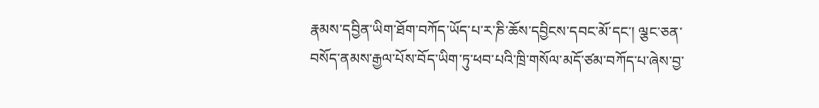རྣམས་དབྱིན་ཡིག་ཐོག་བཀོད་ཡོད་པ་ར་ཎི་ཆོས་དབྱིངས་དབང་མོ་དང་། ལྕང་ཅན་བསོད་ནམས་རྒྱལ་པོས་བོད་ཡིག་ཏུ་ཕབ་པའི་ཁྲི་གསོལ་མདོ་ཙམ་བཀོད་པ་ཞེས་བྱ་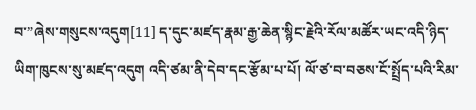བ་”ཞེས་གསུངས་འདུག[11] ད་དུང་མཛད་རྣམ་རྒྱ་ཆེན་སྙིང་རྗེའི་རོལ་མཚོར་ཡང་འདི་ཉིད་ཡིག་ཁུངས་སུ་མཛད་འདུག འདི་ཙམ་ནི་དེབ་དང་རྩོམ་པ་པོ། ལོ་ཙ་བ་བཅས་ངོ་སྤྲོད་པའི་རིམ་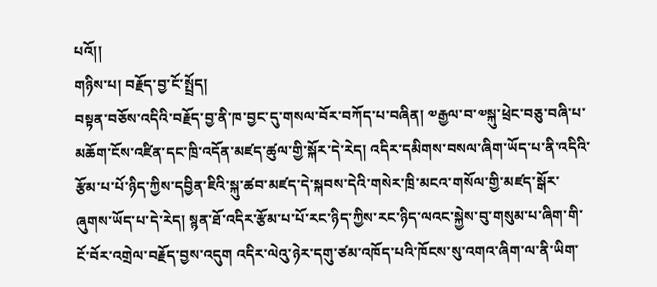པའོ།།
གཉིས་པ། བརྗོད་བྱ་ངོ་སྤྲོད།
བསྟན་བཅོས་འདིའི་བརྗོད་བྱ་ནི་ཁ་བྱང་དུ་གསལ་བོར་བཀོད་པ་བཞིན། ༧རྒྱལ་བ་༧སྐུ་ཕྲེང་བཅུ་བཞི་པ་མཆོག་ངོས་འཛིན་དང་ཁྲི་འདོན་མཛད་ཚུལ་གྱི་སྐོར་དེ་རེད། འདིར་དམིགས་བསལ་ཞིག་ཡོད་པ་ནི་འདིའི་རྩོམ་པ་པོ་ཉིད་ཀྱིས་དབྱིན་ཇིའི་སྐུ་ཚབ་མཛད་དེ་སྐབས་དེའི་གསེར་ཁྲི་མངའ་གསོལ་གྱི་མཛད་སྒོར་ཞུགས་ཡོད་པ་དེ་རེད། སྙན་ཐོ་འདིར་རྩོམ་པ་པོ་རང་ཉིད་ཀྱིས་རང་ཉིད་ལའང་སྐྱེས་བུ་གསུམ་པ་ཞིག་གི་ངོ་བོར་འགྲེལ་བརྗོད་བྱས་འདུག འདིར་ལེའུ་ཉེར་དགུ་ཙམ་འཁོད་པའི་ཁོངས་སུ་འགའ་ཞིག་ལ་ནི་ཡིག་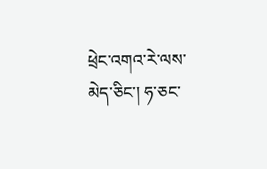ཕྲེང་འགའ་རེ་ལས་མེད་ཅིང་། ཧ་ཅང་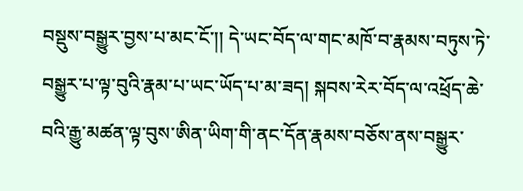བསྡུས་བསྒྱུར་བྱས་པ་མང་ངོ་།། དེ་ཡང་བོད་ལ་གང་མཁོ་བ་རྣམས་བཏུས་ཏེ་བསྒྱུར་པ་ལྟ་བུའི་རྣམ་པ་ཡང་ཡོད་པ་མ་ཟད། སྐབས་རེར་བོད་ལ་འཕྲོད་ཆེ་བའི་རྒྱུ་མཚན་ལྟ་བུས་ཨིན་ཡིག་གི་ནང་དོན་རྣམས་བཅོས་ནས་བསྒྱུར་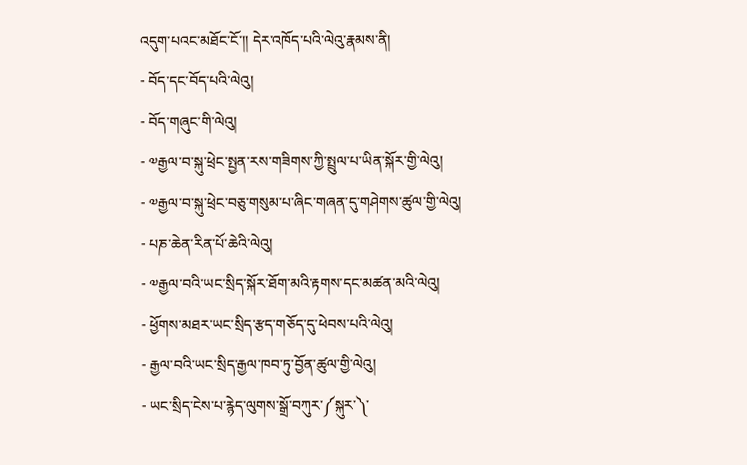འདུག་པའང་མཐོང་ངོ་།། དེར་འཁོད་པའི་ལེའུ་རྣམས་ནི།
- བོད་དང་བོད་པའི་ལེའུ།
- བོད་གཞུང་གི་ལེའུ།
- ༧རྒྱལ་བ་སྐུ་ཕྲེང་སྤྱན་རས་གཟིགས་ཀྱི་སྤྲུལ་པ་ཡིན་སྐོར་གྱི་ལེའུ།
- ༧རྒྱལ་བ་སྐུ་ཕྲེང་བཅུ་གསུམ་པ་ཞིང་གཞན་དུ་གཤེགས་ཚུལ་གྱི་ལེའུ།
- པཎ་ཆེན་རིན་པོ་ཆེའི་ལེའུ།
- ༧རྒྱལ་བའི་ཡང་སྲིད་སྐོར་ཐོག་མའི་རྟགས་དང་མཚན་མའི་ལེའུ།
- ཕྱོགས་མཐར་ཡང་སྲིད་རྩད་གཅོད་དུ་ཕེབས་པའི་ལེའུ།
- རྒྱལ་བའི་ཡང་སྲིད་རྒྱལ་ཁབ་ཏུ་བྱོན་ཚུལ་གྱི་ལེའུ།
- ཡང་སྲིད་ངེས་པ་རྙེད་ལུགས་སྒྲོ་བཀུར་༼སྐུར་༽་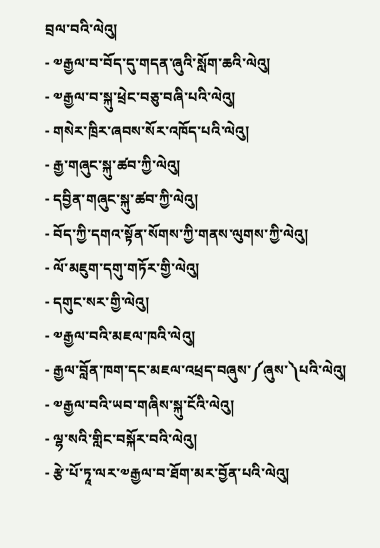བྲལ་བའི་ལེའུ།
- ༧རྒྱལ་བ་བོད་དུ་གདན་ཞུའི་སློག་ཆའི་ལེའུ།
- ༧རྒྱལ་བ་སྐུ་ཕྲེང་བཅུ་བཞི་པའི་ལེའུ།
- གསེར་ཁྲིར་ཞབས་སོར་འཁོད་པའི་ལེའུ།
- རྒྱ་གཞུང་སྐུ་ཚབ་ཀྱི་ལེའུ།
- དབྱིན་གཞུང་སྐུ་ཚབ་ཀྱི་ལེའུ།
- བོད་ཀྱི་དགའ་སྟོན་སོགས་ཀྱི་གནས་ལུགས་ཀྱི་ལེའུ།
- ལོ་མཇུག་དགུ་གཏོར་གྱི་ལེའུ།
- དགུང་སར་གྱི་ལེའུ།
- ༧རྒྱལ་བའི་མཇལ་ཁའི་ལེའུ།
- རྒྱལ་བློན་ཁག་དང་མཇལ་འཕྲད་བཞུས་༼ཞུས་༽པའི་ལེའུ།
- ༧རྒྱལ་བའི་ཡབ་གཞིས་སྐུ་ངོའི་ལེའུ།
- ལྷ་སའི་གླིང་བསྐོར་བའི་ལེའུ།
- རྩེ་པོ་ཏཱ་ལར་༧རྒྱལ་བ་ཐོག་མར་བྱོན་པའི་ལེའུ།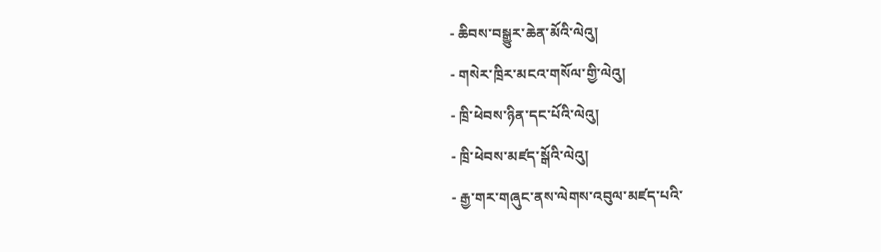- ཆིབས་བསྒྱུར་ཆེན་མོའི་ལེའུ།
- གསེར་ཁྲིར་མངའ་གསོལ་གྱི་ལེའུ།
- ཁྲི་ཕེབས་ཉིན་དང་པོའི་ལེའུ།
- ཁྲི་ཕེབས་མཛད་སྒོའི་ལེའུ།
- རྒྱ་གར་གཞུང་ནས་ལེགས་འབུལ་མཛད་པའི་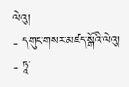ལེའུ།
- དགུང་གསར་མཛད་སྒོའི་ལེའུ།
- ཏཱ་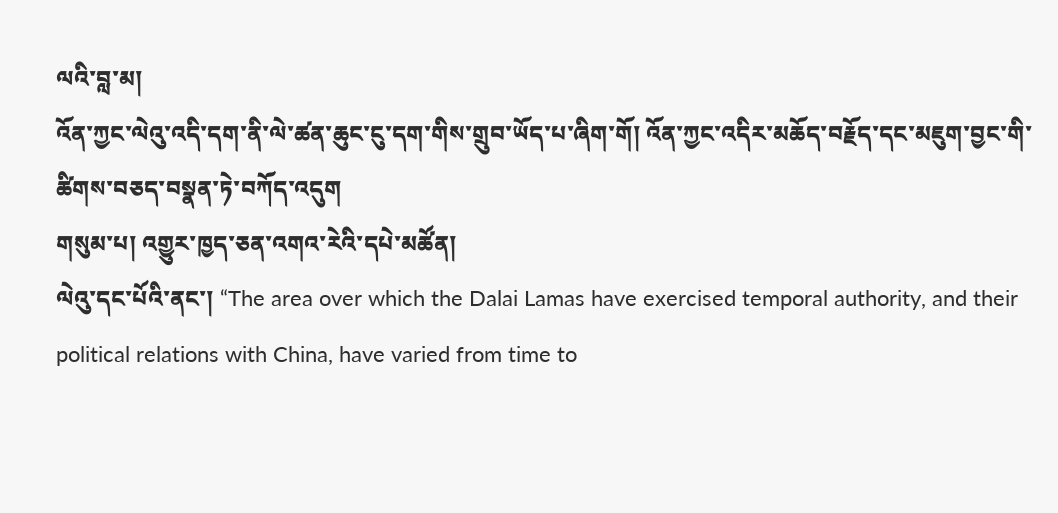ལའི་བླ་མ།
འོན་ཀྱང་ལེའུ་འདི་དག་ནི་ལེ་ཚན་ཆུང་ངུ་དག་གིས་གྲུབ་ཡོད་པ་ཞིག་གོ། འོན་ཀྱང་འདིར་མཆོད་བརྗོད་དང་མཇུག་བྱང་གི་ཚིགས་བཅད་བསྣན་ཏེ་བཀོད་འདུག
གསུམ་པ། འགྱུར་ཁྱད་ཅན་འགའ་རེའི་དཔེ་མཚོན།
ལེའུ་དང་པོའི་ནང་། “The area over which the Dalai Lamas have exercised temporal authority, and their political relations with China, have varied from time to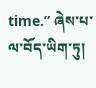time.” ཞེས་པ་ལ་བོད་ཡིག་ཏུ།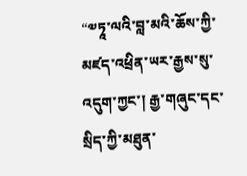“༧ཏཱ་ལའི་བླ་མའི་ཆོས་ཀྱི་མཛད་འཕྲིན་ཡར་རྒྱས་སུ་འདུག་ཀྱང་། རྒྱ་གཞུང་དང་སྲིད་ཀྱི་མཐུན་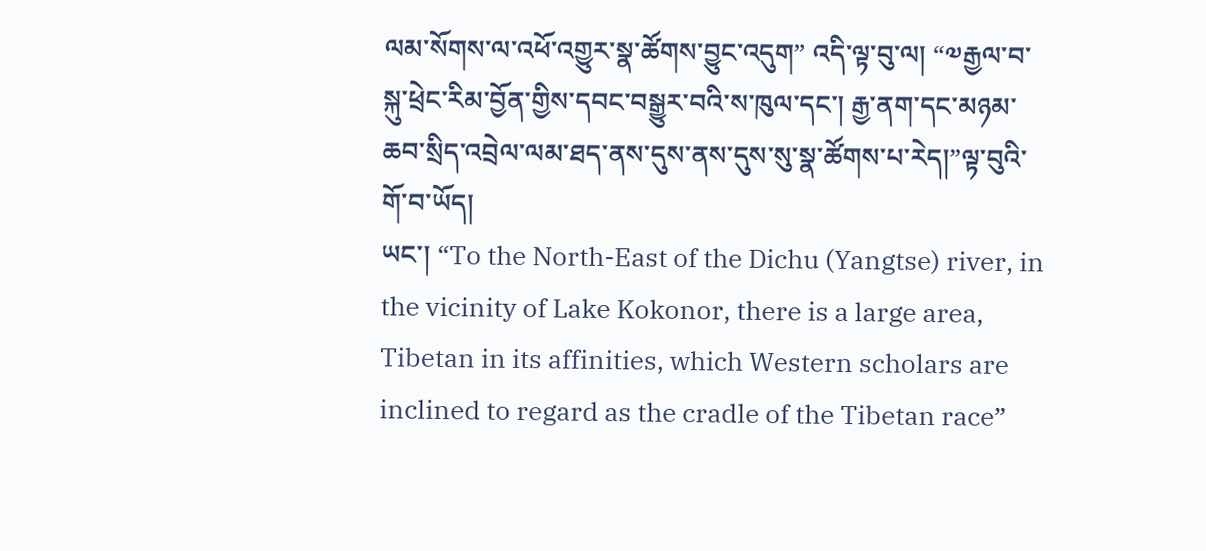ལམ་སོགས་ལ་འཕོ་འགྱུར་སྣ་ཚོགས་བྱུང་འདུག” འདི་ལྟ་བུ་ལ། “༧རྒྱལ་བ་སྐུ་ཕྲེང་རིམ་བྱོན་གྱིས་དབང་བསྒྱུར་བའི་ས་ཁུལ་དང་། རྒྱ་ནག་དང་མཉམ་ཆབ་སྲིད་འབྲེལ་ལམ་ཐད་ནས་དུས་ནས་དུས་སུ་སྣ་ཚོགས་པ་རེད།”ལྟ་བུའི་གོ་བ་ཡོད།
ཡང་། “To the North-East of the Dichu (Yangtse) river, in the vicinity of Lake Kokonor, there is a large area, Tibetan in its affinities, which Western scholars are inclined to regard as the cradle of the Tibetan race”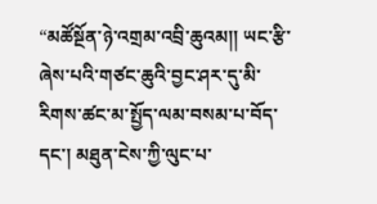“མཚོསྔོན་ཉེ་འགྲམ་འབྲི་ཆུའམ།། ཡང་རྩི་ཞེས་པའི་གཙང་ཆུའི་བྱང་ཤར་དུ་མི་རིགས་ཚང་མ་སྤྱོད་ལམ་བསམ་པ་བོད་དང་། མཐུན་ངེས་ཀྱི་ལུང་པ་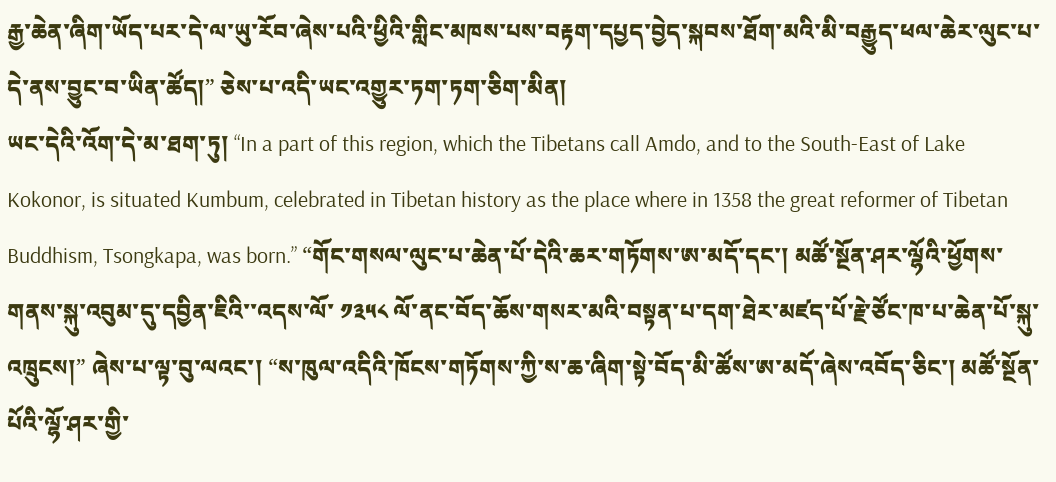རྒྱ་ཆེན་ཞིག་ཡོད་པར་དེ་ལ་ཡུ་རོབ་ཞེས་པའི་ཕྱིའི་གླིང་མཁས་པས་བརྟག་དཔྱད་བྱེད་སྐབས་ཐོག་མའི་མི་བརྒྱུད་ཕལ་ཆེར་ལུང་པ་དེ་ནས་བྱུང་བ་ཡིན་ཚོད།” ཅེས་པ་འདི་ཡང་འགྱུར་ཏག་ཏག་ཅིག་མིན།
ཡང་དེའི་འོག་དེ་མ་ཐག་ཏུ། “In a part of this region, which the Tibetans call Amdo, and to the South-East of Lake Kokonor, is situated Kumbum, celebrated in Tibetan history as the place where in 1358 the great reformer of Tibetan Buddhism, Tsongkapa, was born.” “གོང་གསལ་ལུང་པ་ཆེན་པོ་དེའི་ཆར་གཏོགས་ཨ་མདོ་དང་། མཚོ་སྔོན་ཤར་ལྷོའི་ཕྱོགས་གནས་སྐུ་འབུམ་དུ་དབྱིན་ཇིའི་་འདས་ལོ་ ༡༣༥༨ ལོ་ནང་བོད་ཆོས་གསར་མའི་བསྟན་པ་དག་ཐེར་མཛད་པོ་རྗེ་ཙོང་ཁ་པ་ཆེན་པོ་སྐུ་འཁྲུངས།” ཞེས་པ་ལྟ་བུ་ལའང་། “ས་ཁུལ་འདིའི་ཁོངས་གཏོགས་ཀྱི་ས་ཆ་ཞིག་སྟེ་བོད་མི་ཚོས་ཨ་མདོ་ཞེས་འབོད་ཅིང་། མཚོ་སྔོན་པོའི་ལྷོ་ཤར་གྱི་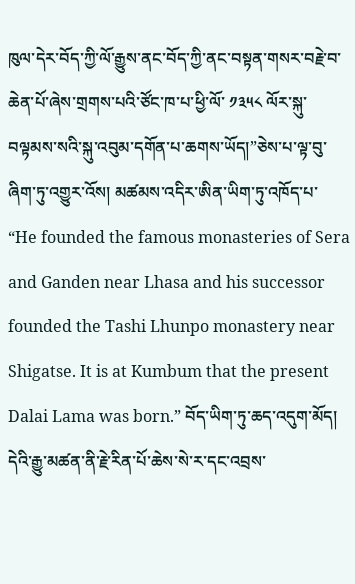ཁུལ་དེར་བོད་ཀྱི་ལོ་རྒྱུས་ནང་བོད་ཀྱི་ནང་བསྟན་གསར་བརྗེ་བ་ཆེན་པོ་ཞེས་གྲགས་པའི་ཙོང་ཁ་པ་ཕྱི་ལོ་ ༡༣༥༨ ལོར་སྐུ་བལྟམས་སའི་སྐུ་འབུམ་དགོན་པ་ཆགས་ཡོད།”ཅེས་པ་ལྟ་བུ་ཞིག་ཏུ་འགྱུར་འོས། མཚམས་འདིར་ཨིན་ཡིག་ཏུ་འཁོད་པ་ “He founded the famous monasteries of Sera and Ganden near Lhasa and his successor founded the Tashi Lhunpo monastery near Shigatse. It is at Kumbum that the present Dalai Lama was born.” བོད་ཡིག་ཏུ་ཆད་འདུག་མོད། དེའི་རྒྱུ་མཚན་ནི་རྗེ་རིན་པོ་ཆེས་སེ་ར་དང་འབྲས་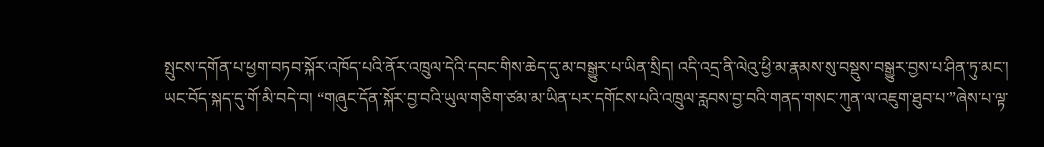སྤུངས་དགོན་པ་ཕྱག་བཏབ་སྐོར་འཁོད་པའི་ནོར་འཁྲུལ་དེའི་དབང་གིས་ཆེད་དུ་མ་བསྒྱུར་པ་ཡིན་སྲིད། འདི་འདྲ་ནི་ལེའུ་ཕྱི་མ་རྣམས་སུ་བསྡུས་བསྒྱུར་བྱས་པ་ཤིན་ཏུ་མང་།
ཡང་བོད་སྐད་དུ་གོ་མི་བདེ་བ། “གཞུང་དོན་སྐོར་བྱ་བའི་ཡུལ་གཅིག་ཙམ་མ་ཡིན་པར་དགོངས་པའི་འཁྲུལ་རླབས་བྱ་བའི་གནད་གསང་ཀུན་ལ་འཇུག་ཐུབ་པ་”ཞེས་པ་ལྟ་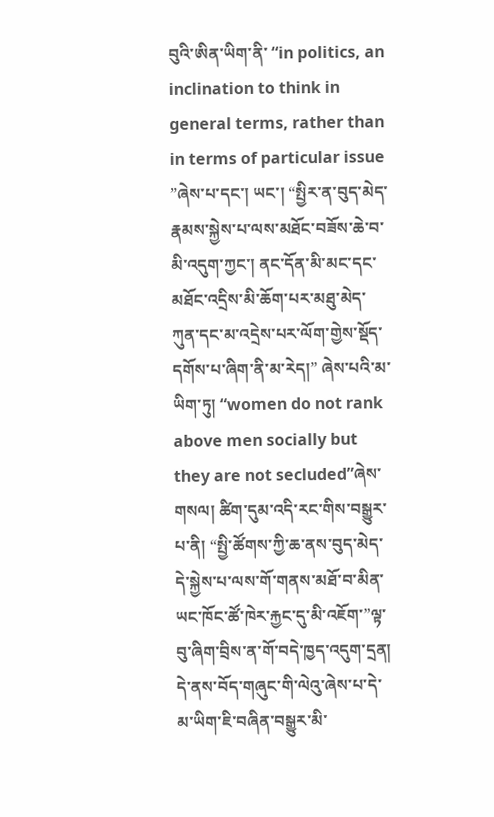བུའི་ཨིན་ཡིག་ནི་ “in politics, an inclination to think in general terms, rather than in terms of particular issue ”ཞེས་པ་དང་། ཡང་། “སྤྱིར་ན་བུད་མེད་རྣམས་སྐྱེས་པ་ལས་མཐོང་བཟོས་ཆེ་བ་མི་འདུག་ཀྱང་། ནང་དོན་མི་མང་དང་མཐོང་འདྲིས་མི་ཆོག་པར་མཐུ་མེད་ཀུན་དང་མ་འདྲེས་པར་ལོག་གྱེས་སྡོད་དགོས་པ་ཞིག་ནི་མ་རེད།” ཞེས་པའི་མ་ཡིག་ཏུ། “women do not rank above men socially but they are not secluded”ཞེས་གསལ། ཚིག་དུམ་འདི་རང་གིས་བསྒྱུར་པ་ནི། “སྤྱི་ཚོགས་ཀྱི་ཆ་ནས་བུད་མེད་དེ་སྐྱེས་པ་ལས་གོ་གནས་མཐོ་བ་མིན་ཡང་ཁོང་ཚོ་ཁེར་རྐྱང་དུ་མི་འཇོག་”ལྟ་བུ་ཞིག་བྲིས་ན་གོ་བདེ་ཁྱད་འདུག་དྲན།
དེ་ནས་བོད་གཞུང་གི་ལེའུ་ཞེས་པ་དེ་མ་ཡིག་ཇི་བཞིན་བསྒྱུར་མི་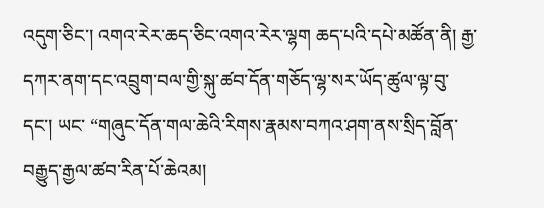འདུག་ཅིང་། འགའ་རེར་ཆད་ཅིང་འགའ་རེར་ལྷག ཆད་པའི་དཔེ་མཚོན་ནི། རྒྱ་དཀར་ནག་དང་འབྲུག་བལ་གྱི་སྐུ་ཚབ་དོན་གཅོད་ལྷ་སར་ཡོད་ཚུལ་ལྟ་བུ་དང་། ཡང་ “གཞུང་དོན་གལ་ཆེའི་རིགས་རྣམས་བཀའ་ཤག་ནས་སྲིད་བློན་བརྒྱུད་རྒྱལ་ཚབ་རིན་པོ་ཆེའམ།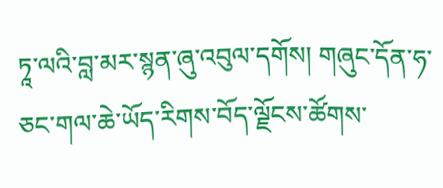ཏཱ་ལའི་བླ་མར་སྙན་ཞུ་འབུལ་དགོས། གཞུང་དོན་ཧ་ཅང་གལ་ཆེ་ཡོད་རིགས་བོད་ལྗོངས་ཚོགས་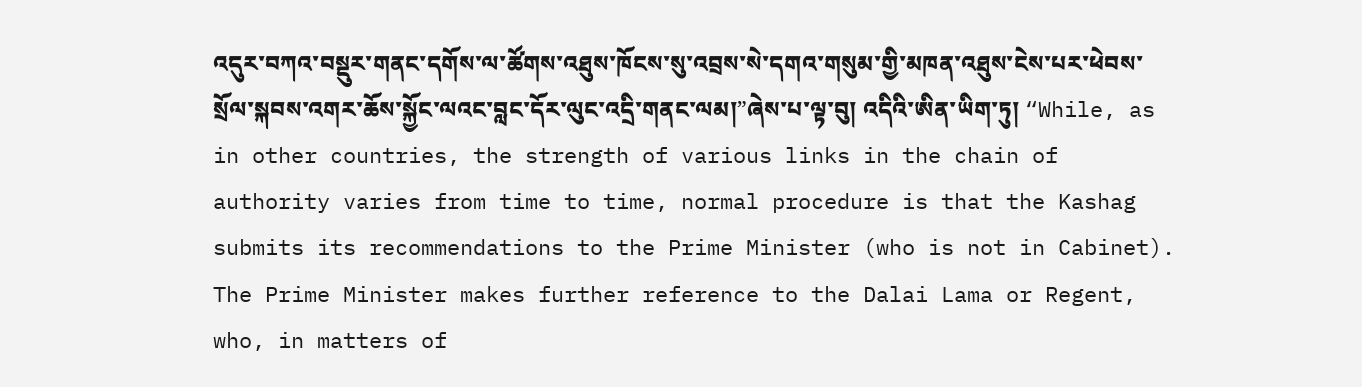འདུར་བཀའ་བསྡུར་གནང་དགོས་ལ་ཚོགས་འཐུས་ཁོངས་སུ་འབྲས་སེ་དགའ་གསུམ་གྱི་མཁན་འཐུས་ངེས་པར་ཕེབས་སྲོལ་སྐབས་འགར་ཆོས་སྐྱོང་ལའང་བླང་དོར་ལུང་འདྲི་གནང་ལམ།”ཞེས་པ་ལྟ་བུ། འདིའི་ཨིན་ཡིག་ཏུ། “While, as in other countries, the strength of various links in the chain of authority varies from time to time, normal procedure is that the Kashag submits its recommendations to the Prime Minister (who is not in Cabinet). The Prime Minister makes further reference to the Dalai Lama or Regent, who, in matters of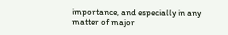importance, and especially in any matter of major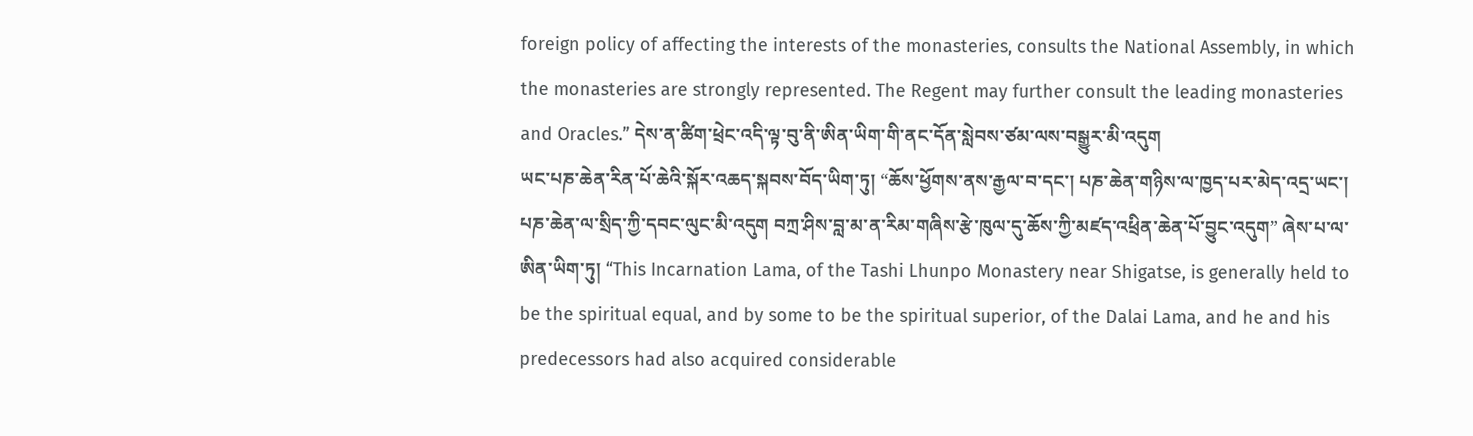foreign policy of affecting the interests of the monasteries, consults the National Assembly, in which the monasteries are strongly represented. The Regent may further consult the leading monasteries and Oracles.” དེས་ན་ཚིག་ཕྲེང་འདི་ལྟ་བུ་ནི་ཨིན་ཡིག་གི་ནང་དོན་སླེབས་ཙམ་ལས་བསྒྱུར་མི་འདུག
ཡང་པཎ་ཆེན་རིན་པོ་ཆེའི་སྐོར་འཆད་སྐབས་བོད་ཡིག་ཏུ། “ཆོས་ཕྱོགས་ནས་རྒྱལ་བ་དང་། པཎ་ཆེན་གཉིས་ལ་ཁྱད་པར་མེད་འདྲ་ཡང་། པཎ་ཆེན་ལ་སྲིད་ཀྱི་དབང་ལུང་མི་འདུག བཀྲ་ཤིས་བླ་མ་ན་རིམ་གཞིས་རྩེ་ཁུལ་དུ་ཆོས་ཀྱི་མཛད་འཕྲིན་ཆེན་པོ་བྱུང་འདུག” ཞེས་པ་ལ་ཨིན་ཡིག་ཏུ། “This Incarnation Lama, of the Tashi Lhunpo Monastery near Shigatse, is generally held to be the spiritual equal, and by some to be the spiritual superior, of the Dalai Lama, and he and his predecessors had also acquired considerable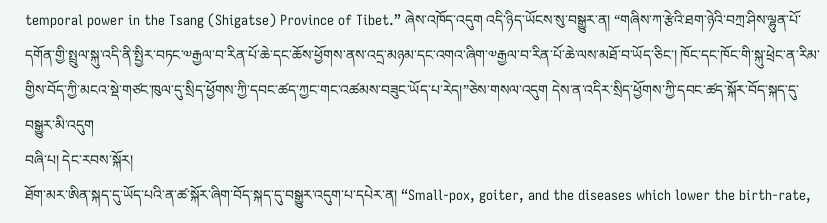temporal power in the Tsang (Shigatse) Province of Tibet.” ཞེས་འཁོད་འདུག འདི་ཉིད་ཡོངས་སུ་བསྒྱུར་ན། “གཞིས་ཀ་རྩེའི་ཐག་ཉེའི་བཀྲ་ཤིས་ལྷུན་པོ་དགོན་གྱི་སྤྲུལ་སྐུ་འདི་ནི་སྤྱིར་བཏང་༧རྒྱལ་བ་རིན་པོ་ཆེ་དང་ཆོས་ཕྱོགས་ནས་འདྲ་མཉམ་དང་འགའ་ཞིག་༧རྒྱལ་བ་རིན་པོ་ཆེ་ལས་མཐོ་བ་ཡོད་ཅིང་། ཁོང་དང་ཁོང་གི་སྐུ་ཕྲེང་ན་རིམ་གྱིས་བོད་ཀྱི་མངའ་སྡེ་གཙང་ཁུལ་དུ་སྲིད་ཕྱོགས་ཀྱི་དབང་ཚད་ཀྱང་གང་འཚམས་བཟུང་ཡོད་པ་རེད།”ཅེས་གསལ་འདུག དེས་ན་འདིར་སྲིད་ཕྱོགས་ཀྱི་དབང་ཚད་སྐོར་བོད་སྐད་དུ་བསྒྱུར་མི་འདུག
བཞི་པ། དེང་རབས་སྐོར།
ཐོག་མར་ཨིན་སྐད་དུ་ཡོད་པའི་ན་ཚ་སྐོར་ཞིག་བོད་སྐད་དུ་བསྒྱུར་འདུག་པ་དཔེར་ན། “Small-pox, goiter, and the diseases which lower the birth-rate,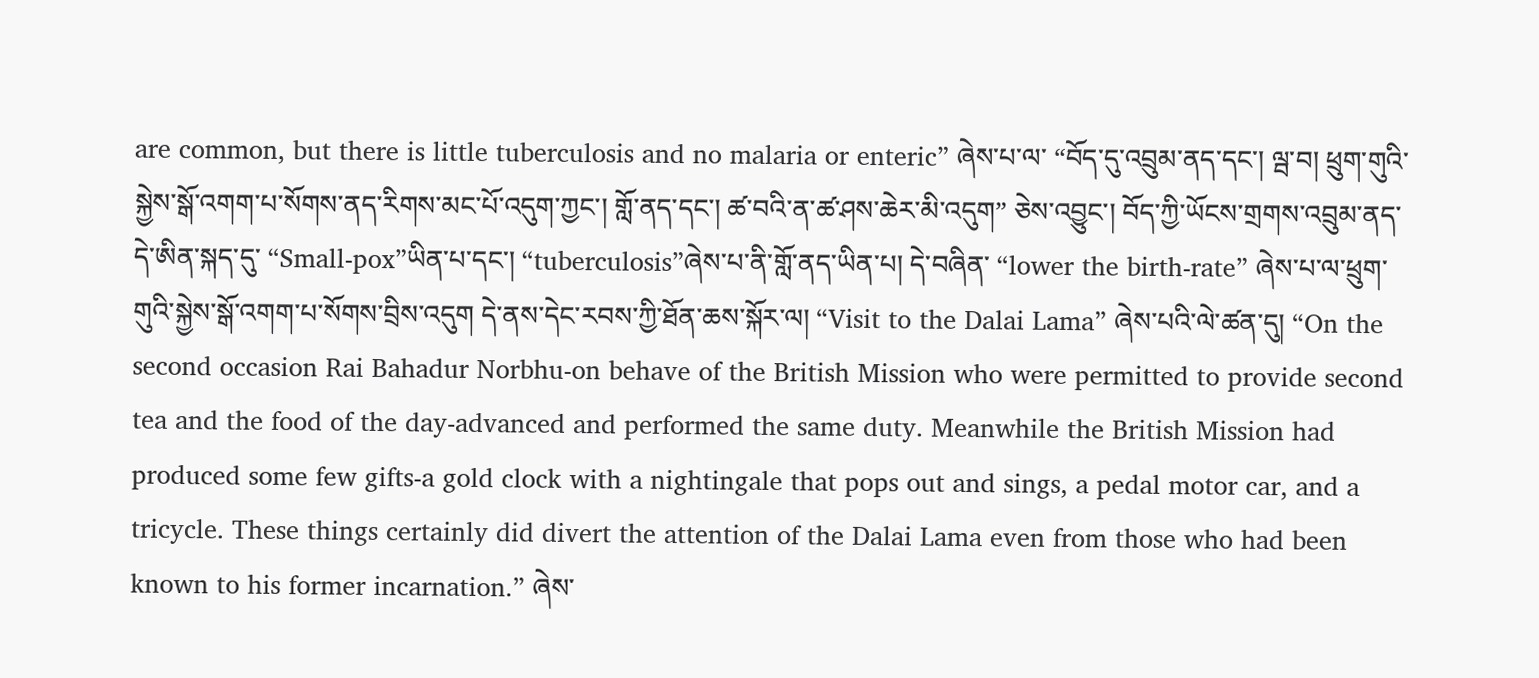are common, but there is little tuberculosis and no malaria or enteric” ཞེས་པ་ལ་ “བོད་དུ་འབྲུམ་ནད་དང་། ལྦ་བ། ཕྲུག་གུའི་སྐྱེས་སྒོ་འགག་པ་སོགས་ནད་རིགས་མང་པོ་འདུག་ཀྱང་། གློ་ནད་དང་། ཚ་བའི་ན་ཚ་ཤས་ཆེར་མི་འདུག” ཅེས་འབྱུང་། བོད་ཀྱི་ཡོངས་གྲགས་འབྲུམ་ནད་དེ་ཨིན་སྐད་དུ་ “Small-pox”ཡིན་པ་དང་། “tuberculosis”ཞེས་པ་ནི་གློ་ནད་ཡིན་པ། དེ་བཞིན་ “lower the birth-rate” ཞེས་པ་ལ་ཕྲུག་གུའི་སྐྱེས་སྒོ་འགག་པ་སོགས་བྲིས་འདུག དེ་ནས་དེང་རབས་ཀྱི་ཐོན་ཆས་སྐོར་ལ། “Visit to the Dalai Lama” ཞེས་པའི་ལེ་ཚན་དུ། “On the second occasion Rai Bahadur Norbhu-on behave of the British Mission who were permitted to provide second tea and the food of the day-advanced and performed the same duty. Meanwhile the British Mission had produced some few gifts-a gold clock with a nightingale that pops out and sings, a pedal motor car, and a tricycle. These things certainly did divert the attention of the Dalai Lama even from those who had been known to his former incarnation.” ཞེས་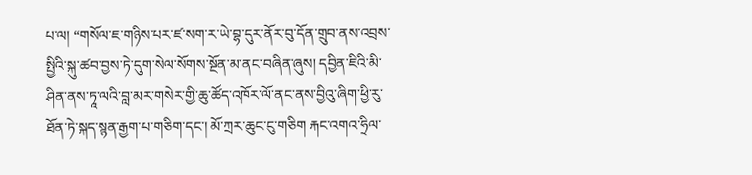པ་ལ། “གསོལ་ཇ་གཉིས་པར་ཛ་སག་ར་ཡེ་བྷ་དུར་ནོར་བུ་དོན་གྲུབ་ནས་འབྲས་སྤྱིའི་སྐུ་ཚབ་བྱས་ཏེ་དུག་སེལ་སོགས་སྔོན་མ་ནང་བཞིན་ཞུས། དབྱིན་ཇིའི་མི་ཤིན་ནས་ཏཱ་ལའི་བླ་མར་གསེར་གྱི་ཆུ་ཚོད་འཁོར་ལོ་ནང་ནས་བྱིའུ་ཞིག་ཕྱི་རུ་ཐོན་ཏེ་སྐད་སྙན་རྒྱག་པ་གཅིག་དང་། མོ་ཀྲར་ཆུང་ངུ་གཅིག རྐང་འགའ་ཧྲིལ་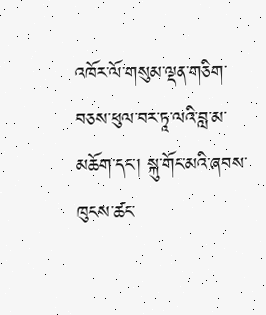འཁོར་ལོ་གསུམ་ལྡན་གཅིག་བཅས་ཕུལ་བར་ཏཱ་ལའི་བླ་མ་མཆོག་དང་། སྐུ་གོང་མའི་ཞབས་ཁུངས་ཚང་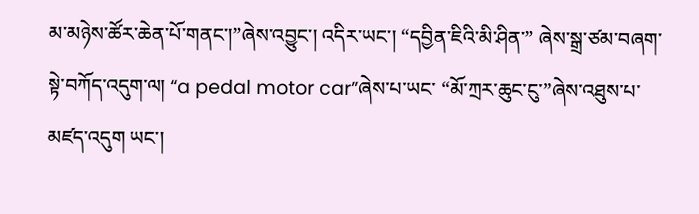མ་མཉེས་ཚོར་ཆེན་པོ་གནང་།”ཞེས་འབྱུང་། འདིར་ཡང་། “དབྱིན་ཇིའི་མི་ཤིན་” ཞེས་སྒྲ་ཙམ་བཞག་སྟེ་བཀོད་འདུག་ལ། “a pedal motor car”ཞེས་པ་ཡང་ “མོ་ཀྲར་ཆུང་ངུ་”ཞེས་འཐུས་པ་མཛད་འདུག ཡང་།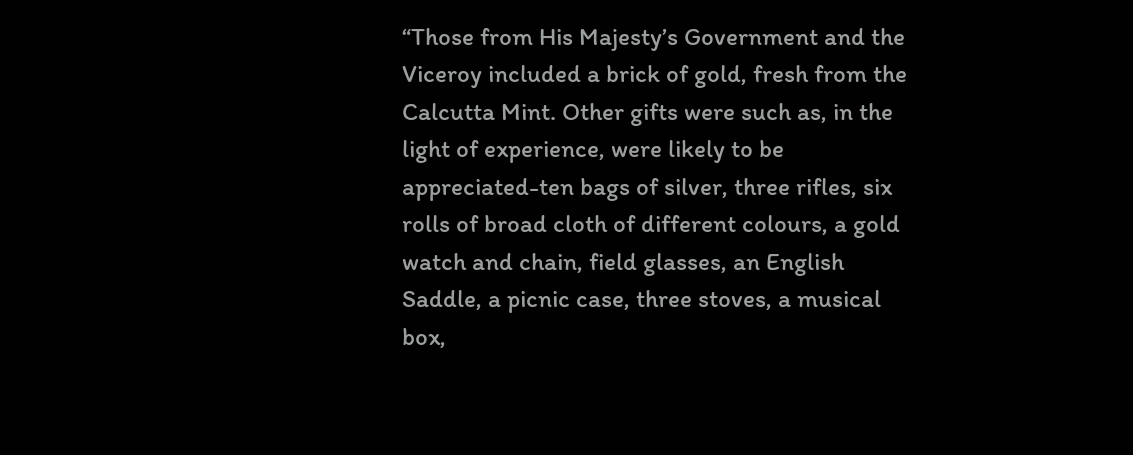“Those from His Majesty’s Government and the Viceroy included a brick of gold, fresh from the Calcutta Mint. Other gifts were such as, in the light of experience, were likely to be appreciated-ten bags of silver, three rifles, six rolls of broad cloth of different colours, a gold watch and chain, field glasses, an English Saddle, a picnic case, three stoves, a musical box,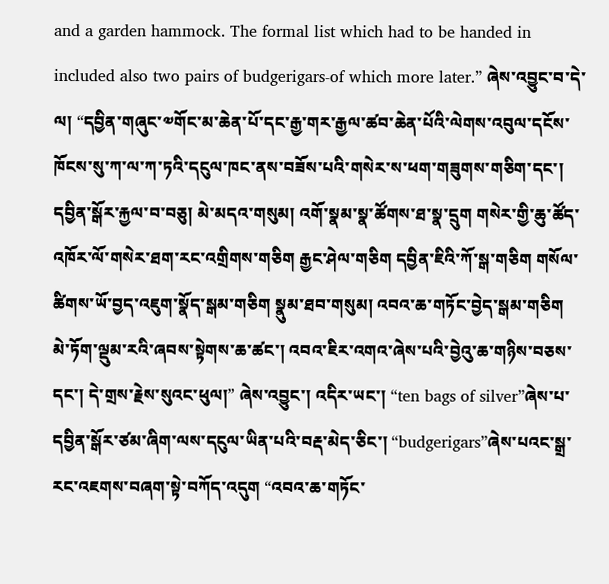and a garden hammock. The formal list which had to be handed in included also two pairs of budgerigars-of which more later.” ཞེས་འབྱུང་བ་དེ་ལ། “དབྱིན་གཞུང་༧གོང་མ་ཆེན་པོ་དང་རྒྱ་གར་རྒྱལ་ཚབ་ཆེན་པོའི་ལེགས་འབུལ་དངོས་ཁོངས་སུ་ཀ་ལ་ཀ་ཏའི་དངུལ་ཁང་ནས་བཟོས་པའི་གསེར་ས་ཕག་གཟུགས་གཅིག་དང་། དབྱིན་སྒོར་རྐྱལ་བ་བཅུ། མེ་མདའ་གསུམ། འགོ་སྣམ་སྣ་ཚོགས་ཐ་སྣ་དྲུག གསེར་གྱི་ཆུ་ཚོད་འཁོར་ལོ་གསེར་ཐག་རང་འགྲིགས་གཅིག རྒྱང་ཤེལ་གཅིག དབྱིན་ཇིའི་ཀོ་སྒ་གཅིག གསོལ་ཚིགས་ཡོ་བྱད་འཇུག་སྣོད་སྒམ་གཅིག སྣུམ་ཐབ་གསུམ། འབའ་ཆ་གཏོང་བྱེད་སྒམ་གཅིག མེ་ཏོག་ལྡུམ་རའི་ཞབས་སྟེགས་ཆ་ཚང་། འབའ་ཇིར་འགའ་ཞེས་པའི་བྱེའུ་ཆ་གཉིས་བཅས་དང་། དེ་གྲས་རྗེས་སུའང་ཕུལ།” ཞེས་འབྱུང་། འདིར་ཡང་། “ten bags of silver”ཞེས་པ་དབྱིན་སྒོར་ཙམ་ཞིག་ལས་དངུལ་ཡིན་པའི་བརྡ་མེད་ཅིང་། “budgerigars”ཞེས་པའང་སྒྲ་རང་འཇགས་བཞག་སྟེ་བཀོད་འདུག “འབའ་ཆ་གཏོང་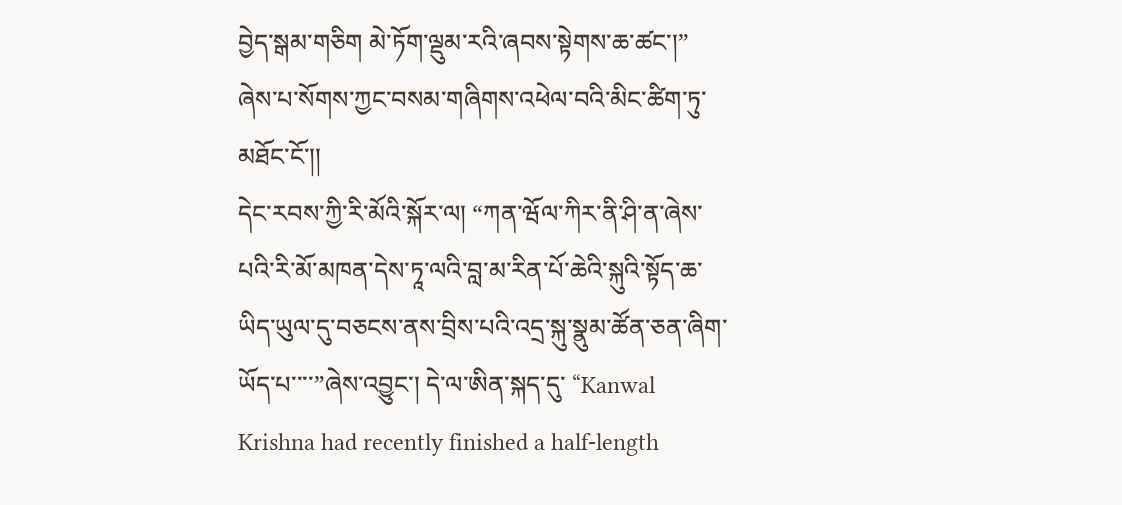བྱེད་སྒམ་གཅིག མེ་ཏོག་ལྡུམ་རའི་ཞབས་སྟེགས་ཆ་ཚང་།” ཞེས་པ་སོགས་ཀྱང་བསམ་གཞིགས་འཕེལ་བའི་མིང་ཚིག་ཏུ་མཐོང་ངོ་།།
དེང་རབས་ཀྱི་རི་མོའི་སྐོར་ལ། “ཀན་ཝོལ་ཀིར་ནི་ཤི་ན་ཞེས་པའི་རི་མོ་མཁན་དེས་ཏཱ་ལའི་བླ་མ་རིན་པོ་ཆེའི་སྐུའི་སྟོད་ཆ་ཡིད་ཡུལ་དུ་བཅངས་ནས་བྲིས་པའི་འདྲ་སྐུ་སྣུམ་ཚོན་ཅན་ཞིག་ཡོད་པ་་་་”ཞེས་འབྱུང་། དེ་ལ་ཨིན་སྐད་དུ་ “Kanwal Krishna had recently finished a half-length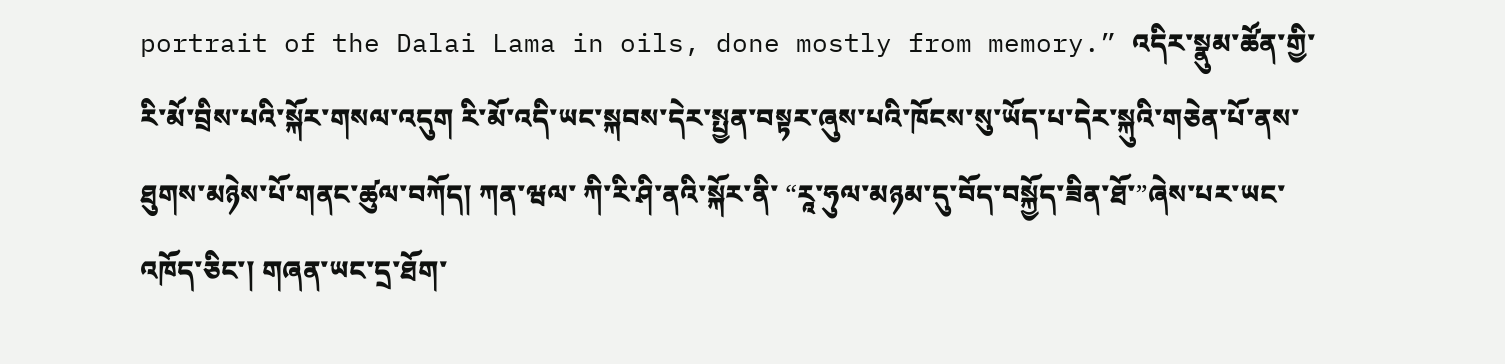portrait of the Dalai Lama in oils, done mostly from memory.” འདིར་སྣུམ་ཚོན་གྱི་རི་མོ་བྲིས་པའི་སྐོར་གསལ་འདུག རི་མོ་འདི་ཡང་སྐབས་དེར་སྤྱན་བསྟར་ཞུས་པའི་ཁོངས་སུ་ཡོད་པ་དེར་སྐུའི་གཅེན་པོ་ནས་ཐུགས་མཉེས་པོ་གནང་ཚུལ་བཀོད། ཀན་ཝལ་ ཀི་རི་ཤི་ནའི་སྐོར་ནི་ “རཱ་ཧུལ་མཉམ་དུ་བོད་བསྐྱོད་ཟིན་ཐོ་”ཞེས་པར་ཡང་འཁོད་ཅིང་། གཞན་ཡང་དྲ་ཐོག་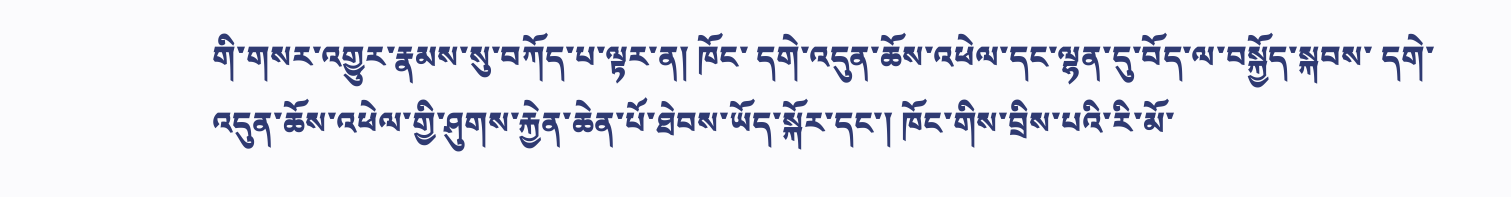གི་གསར་འགྱུར་རྣམས་སུ་བཀོད་པ་ལྟར་ན། ཁོང་ དགེ་འདུན་ཆོས་འཕེལ་དང་ལྷན་དུ་བོད་ལ་བསྐྱོད་སྐབས་ དགེ་འདུན་ཆོས་འཕེལ་གྱི་ཤུགས་རྐྱེན་ཆེན་པོ་ཐེབས་ཡོད་སྐོར་དང་། ཁོང་གིས་བྲིས་པའི་རི་མོ་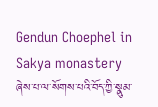Gendun Choephel in Sakya monastery ཞེས་པ་ལ་སོགས་པའི་བོད་ཀྱི་སྣུམ་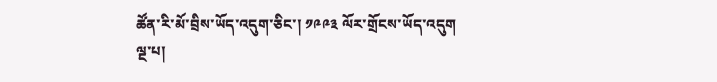ཚོན་རི་མོ་བྲིས་ཡོད་འདུག་ཅིང་། ༡༩༩༣ ལོར་གྲོངས་ཡོད་འདུག
ལྔ་པ།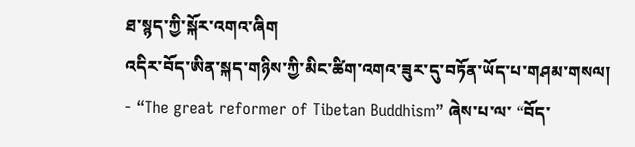ཐ་སྙད་ཀྱི་སྐོར་འགའ་ཞིག
འདིར་བོད་ཨིན་སྐད་གཉིས་ཀྱི་མིང་ཚིག་འགའ་ཟུར་དུ་བཏོན་ཡོད་པ་གཤམ་གསལ།
- “The great reformer of Tibetan Buddhism” ཞེས་པ་ལ་ “བོད་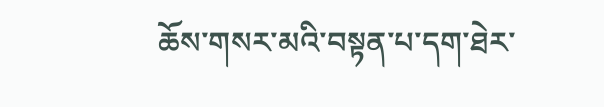ཆོས་གསར་མའི་བསྟན་པ་དག་ཐེར་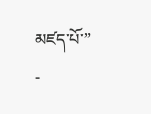མཛད་པོ་”
-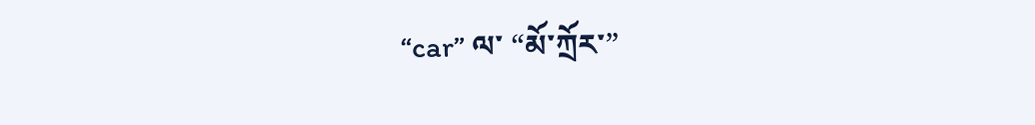“car” ལ་ “མོ་ཀྲོར་”